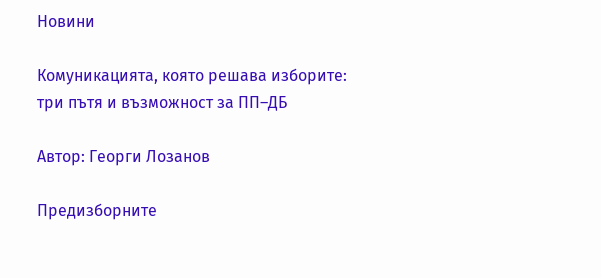Новини

Комуникацията, която решава изборите: три пътя и възможност за ПП–ДБ

Автор: Георги Лозанов

Предизборните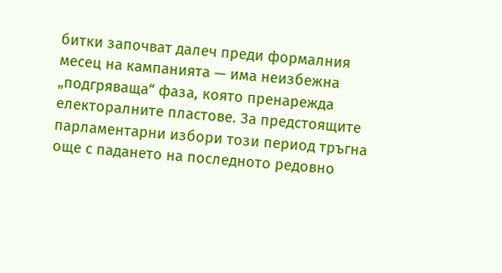битки започват далеч преди формалния месец на кампанията — има неизбежна „подгряваща“ фаза, която пренарежда електоралните пластове. За предстоящите парламентарни избори този период тръгна още с падането на последното редовно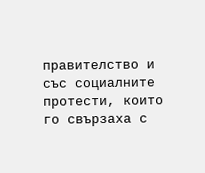правителство и със социалните протести, които го свързаха с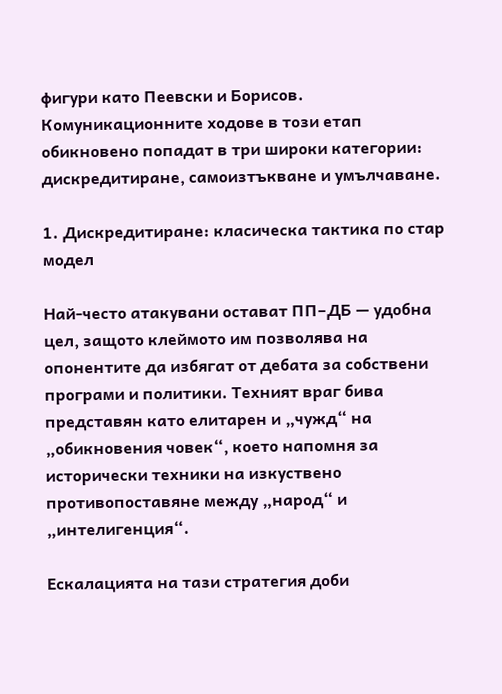фигури като Пеевски и Борисов. Комуникационните ходове в този етап обикновено попадат в три широки категории: дискредитиране, самоизтъкване и умълчаване.

1. Дискредитиране: класическа тактика по стар модел

Най-често атакувани остават ПП–ДБ — удобна цел, защото клеймото им позволява на опонентите да избягат от дебата за собствени програми и политики. Техният враг бива представян като елитарен и „чужд“ на „обикновения човек“, което напомня за исторически техники на изкуствено противопоставяне между „народ“ и „интелигенция“.

Ескалацията на тази стратегия доби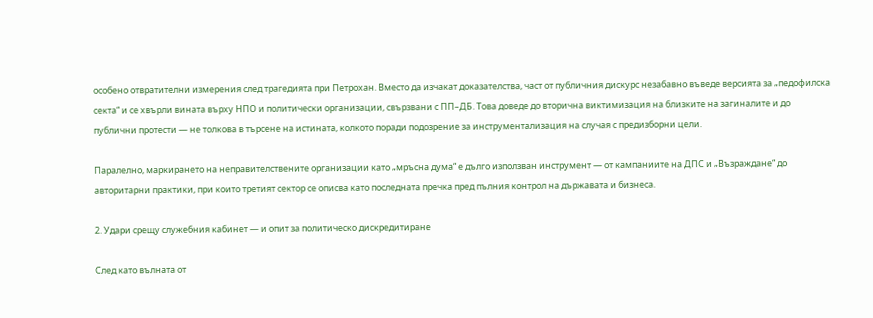особено отвратителни измерения след трагедията при Петрохан. Вместо да изчакат доказателства, част от публичния дискурс незабавно въведе версията за „педофилска секта“ и се хвърли вината върху НПО и политически организации, свързвани с ПП–ДБ. Това доведе до вторична виктимизация на близките на загиналите и до публични протести — не толкова в търсене на истината, колкото поради подозрение за инструментализация на случая с предизборни цели.

Паралелно, маркирането на неправителствените организации като „мръсна дума“ е дълго използван инструмент — от кампаниите на ДПС и „Възраждане“ до авторитарни практики, при които третият сектор се описва като последната пречка пред пълния контрол на държавата и бизнеса.

2. Удари срещу служебния кабинет — и опит за политическо дискредитиране

След като вълната от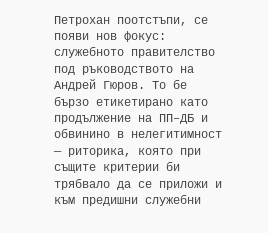Петрохан поотстъпи, се появи нов фокус: служебното правителство под ръководството на Андрей Гюров. То бе бързо етикетирано като продължение на ПП–ДБ и обвинино в нелегитимност — риторика, която при същите критерии би трябвало да се приложи и към предишни служебни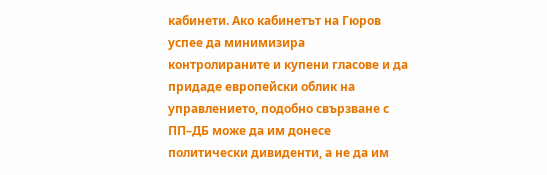кабинети. Ако кабинетът на Гюров успее да минимизира контролираните и купени гласове и да придаде европейски облик на управлението, подобно свързване с ПП–ДБ може да им донесе политически дивиденти, а не да им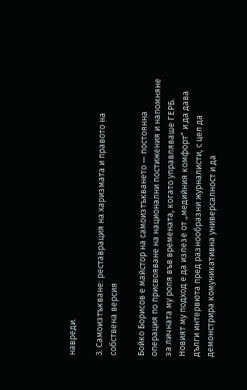навреди.

3. Самоизтъкване: реставрация на харизмата и правото на собствена версия

Бойко Борисов е майстор на самоизтъкването — постоянна операция по присвояване на национални постижения и напомняне за личната му роля във времената, когато управляваше ГЕРБ. Новият му подход е да излезе от „медийния комфорт“ и да дава дълги интервюта пред разнообразни журналисти, с цел да демонстрира комуникативна универсалност и да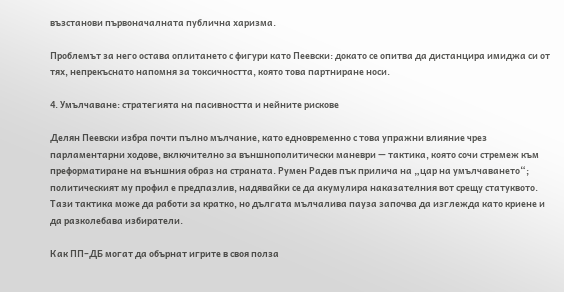възстанови първоначалната публична харизма.

Проблемът за него остава оплитането с фигури като Пеевски: докато се опитва да дистанцира имиджа си от тях, непрекъснато напомня за токсичността, която това партниране носи.

4. Умълчаване: стратегията на пасивността и нейните рискове

Делян Пеевски избра почти пълно мълчание, като едновременно с това упражни влияние чрез парламентарни ходове, включително за външнополитически маневри — тактика, която сочи стремеж към преформатиране на външния образ на страната. Румен Радев пък прилича на „цар на умълчаването“; политическият му профил е предпазлив, надявайки се да акумулира наказателния вот срещу статуквото. Тази тактика може да работи за кратко, но дългата мълчалива пауза започва да изглежда като криене и да разколебава избиратели.

Как ПП–ДБ могат да обърнат игрите в своя полза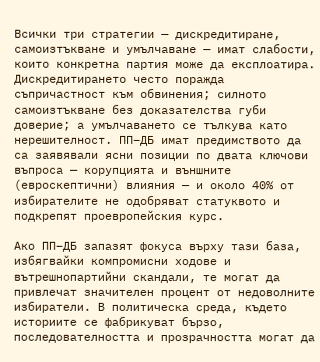Всички три стратегии — дискредитиране, самоизтъкване и умълчаване — имат слабости, които конкретна партия може да експлоатира. Дискредитирането често поражда съпричастност към обвинения; силното самоизтъкване без доказателства губи доверие; а умълчаването се тълкува като нерешителност. ПП–ДБ имат предимството да са заявявали ясни позиции по двата ключови въпроса — корупцията и външните (евроскептични) влияния — и около 40% от избирателите не одобряват статуквото и подкрепят проевропейския курс.

Ако ПП–ДБ запазят фокуса върху тази база, избягвайки компромисни ходове и вътрешнопартийни скандали, те могат да привлечат значителен процент от недоволните избиратели. В политическа среда, където историите се фабрикуват бързо, последователността и прозрачността могат да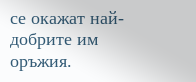се окажат най-добрите им оръжия.